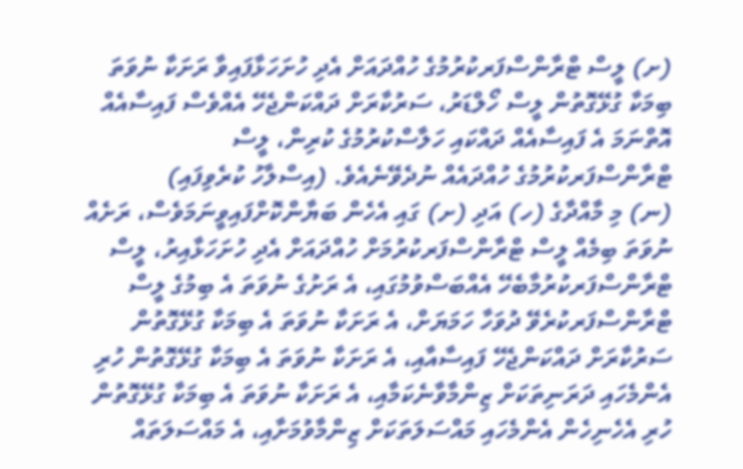(ށ) ލީސް ޓްރާންސްފަރކުރުމުގެ ހުއްދައަށް އެދި ހުށަހަޅާފައިވާ ރަށަކާ ނުވަތަ ބިމަކާ ގުޅޭގޮތުން ލީސް ހޯލްޑަރު، ސަރުކާރަށް ދައްކަންޖެހޭ އެއްވެސް ފައިސާއެއް އޮތްނަމަ އެ ފައިސާއެއް ދައްކައި ހަލާސްކުރުމުގެ ކުރިން، ލީސް ޓްރާންސްފަރކުރުމުގެ ހުއްދައެއް ނުދެވޭނެއެވެ. (އިސްލާހު ކުރެވިފައި)
(ނ) މި މާއްދާގެ (ހ) އަދި (ށ) ގައި އެހެން ބަޔާންކޮށްފައިވީނަމަވެސް، ރަށެއް ނުވަތަ ބިމެއް ލީސް ޓްރާންސްފަރކުރުމަށް ހުއްދައަށް އެދި ހުށަހަޅާއިރު، ލީސް ޓްރާންސްފަރކުރުމާބެހޭ އެއްބަސްވުމުގައި، އެ ރަށުގެ ނުވަތަ އެ ބިމުގެ ލީސް ޓްރާންސްފަރކުރެވޭ ދުވަހާ ހަމަޔަށް، އެ ރަށަކާ ނުވަތަ އެ ބިމަކާ ގުޅޭގޮތުން ސަރުކާރަށް ދައްކަންޖެހޭ ފައިސާއާއި، އެ ރަށަކާ ނުވަތަ އެ ބިމަކާ ގުޅޭގޮތުން ހުރި އެންމެހައި ދަރަނިތަކަށް ޒިންމާވާނެކަމާއި، އެ ރަށަކާ ނުވަތަ އެ ބިމަކާ ގުޅޭގޮތުން ހުރި އެހެނިހެން އެންމެހައި މައްސަލަތަކަށް ޒިންމާވުމަށާއި، އެ މައްސަލަތައް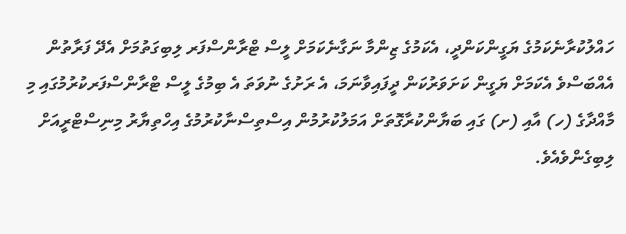ހައްލުކުރާނެކަމުގެ ޔަގީންކަންދީ، އެކަމުގެ ޒިންމާ ނަގާނެކަމަށް ލީސް ޓްރާންސްފަރ ލިބިގަތުމަށް އެދޭ ފަރާތުން އެއްބަސްވެ އެކަމަށް ޔަގީން ކަށަވަރުކަން ދީފައިވާނަމަ، އެ ރަށުގެ ނުވަތަ އެ ބިމުގެ ލީސް ޓްރާންސްފަރކުރުމުގައި މި މާއްދާގެ (ހ) އާއި (ށ) ގައި ބަޔާންކުރާގޮތަށް އަމަލުކުރުމުން އިސްތިސްނާކުރުމުގެ އިހްތިޔާރު މިނިސްޓްރީއަށް ލިބިގެންވެއެވެ.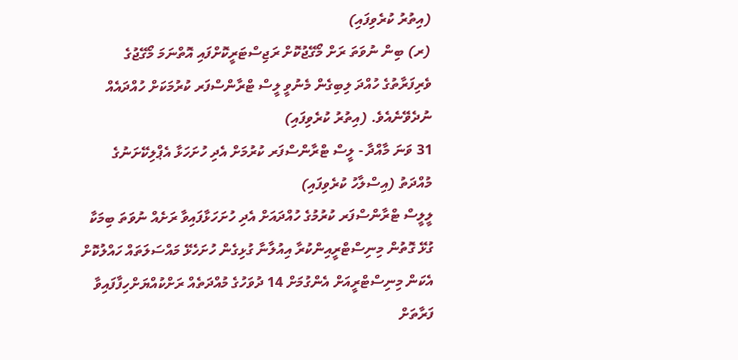(އިތުރު ކުރެވިފައި)
(ރ) ބިން ނުވަތަ ރަށް މޯގޭޖުކޮށް ރަޖިސްޓަރީކޮށްފައި އޮތްނަމަ މޯގޭޖުގެ ވެރިފަރާތުގެ ހުއްދަ ލިބިގެން މެނުވީ ލީސް ޓްރާންސްފަރ ކުރުމަކަށް ހުއްދައެއް ނުދެވޭނެއެވެ. (އިތުރު ކުރެވިފައި)
31 ވަނަ މާއްދާ - ލީސް ޓްރާންސްފަރ ކުރުމަށް އެދި ހުށަހަޅާ އެޕްލިކޭށަނުގެ މުއްދަތު (އިސްލާހު ކުރެވިފައި)
ލީލީސް ޓްރާންސްފަރ ކުރުމުގެ ހުއްދައަށް އެދި ހުށަހަޅާފައިވާ ރަށެއް ނުވަތަ ބިމަކާ ގުޅޭ ގޮތުން މިނިސްޓްރީއިންކުރާ އިއުލާނާ ގުޅިގެން ހުށަހެޅޭ މައްސަލަތައް ހައްލުކޮށް އެކަން މިނިސްޓްރީއަށް އެންގުމަށް 14 ދުވަހުގެ މުއްދަތެއް ރަށްކުއްޔަށްހިފާފައިވާ ފަރާތަށް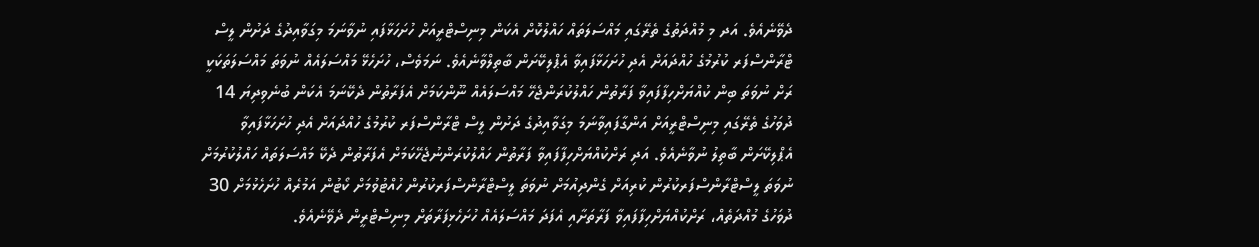ދެވޭނެއެވެ. އަދ މި މުއްދަތުގެ ތެރޭގައި މައްސަލަތައް ހައްލުކޮށް އެކަން މިނިސްޓްރީއަށް ހުށަހަޅާފައި ނުވާނަމަ މިގަވާއިދުގެ ދަށުން ލީސް ޓްރާންސްފަރ ކުރުމުގެ ހުއްދައަށް އެދި ހުށަހަޅާފައިވާ އެޕްލިކޭށަން ބާތިލްވާނެއެވެ. ނަމަވެސް، ހުށަހެޅޭ މައްސަލައެއް ނުވަތަ މައްސަލަތަކަކީ ރަށް ނުވަތަ ބިން ކުއްޔަށްހިފާފައިވާ ފަރާތުން ހައްލުކުރަންޖެހޭ މައްސަލައެއް ނޫންކަމަށް އެފަރާތުން ދެކޭނަމަ އެކަން ބުނެވިދިޔަ 14 ދުވަހުގެ ތެރޭގައި މިނިސްޓްރީއަށް އަންގާފައިވާނަމަ މިގަވާއިދުގެ ދަށުން ލީސް ޓްރާންސްފަރ ކުރުމުގެ ހުއްދައަށް އެދި ހުށަހަޅާފައިވާ އެޕްލިކޭށަން ބާތިލު ނުވާނެއެވެ. އަދި ރަށްކުއްޔަށްހިފާފައިވާ ފަރާތުން ހައްލުކުރަންނުޖެހޭކަމަށް އެފަރާތުން ދެކޭ މައްސަލަތައް ހައްލުކުރުމަށް ނުވަތަ ލީސްޓްރާންސްފަރކުރުން ކުރިއަށް ގެންދިއުމަށް ނުވަތަ ލީސްޓްރާންސްފަރކުރުން ހުއްޓުވުމަށް ކޯޓުން އަމުރެއް ހުށަހެޅުމަށް 30 ދުވަހުގެ މުއްދަތެއް، ރަށްކުއްޔަށްހިފާފައިވާ ފަރާތަށާއި އެފަދަ މައްސަލައެއް ހުށަހެޅިފަރާތަށް މިނިސްޓްރީން ދެވޭނެއެވެ.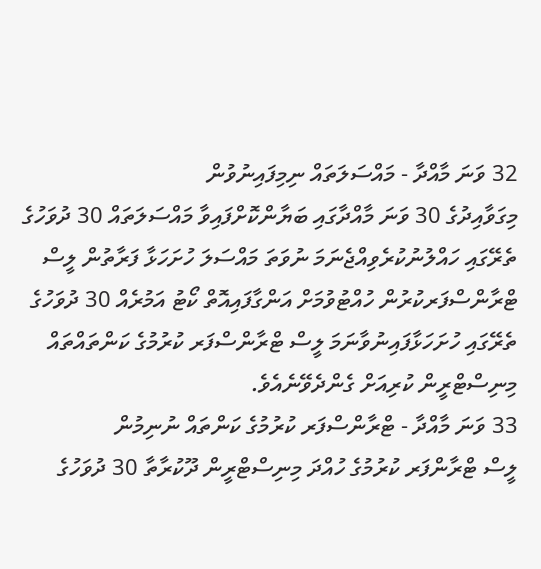32 ވަނަ މާއްދާ - މައްސަލަތައް ނިމިފައިނުވުން
މިގަވާއިދުގެ 30 ވަނަ މާއްދާގައި ބަޔާންކޮށްފައިވާ މައްސަލަތައް 30 ދުވަހުގެ ތެރޭގައި ހައްލުނުކުރެވިއްޖެނަމަ ނުވަތަ މައްސަލަ ހުށަހަޅާ ފަރާތުން ލީސް ޓްރާންސްފަރކުރުން ހުއްޓުވުމަށް އަންގާފައިއޮތް ކޯޓު އަމުރެއް 30 ދުވަހުގެ ތެރޭގައި ހުށަހަޅާފައިނުވާނަމަ ލީސް ޓްރާންސްފަރ ކުރުމުގެ ކަންތައްތައް މިނިސްޓްރީން ކުރިއަށް ގެންދެވޭނެއެވެ.
33 ވަނަ މާއްދާ - ޓްރާންސްފަރ ކުރުމުގެ ކަންތައް ނުނިމުން
ލީސް ޓްރާންފަރ ކުރުމުގެ ހުއްދަ މިނިސްޓްރީން ދޫކުރާތާ 30 ދުވަހުގެ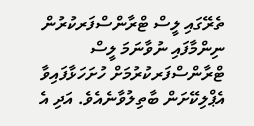ތެރޭގައި ލީސް ޓްރާންސްފަރކުރުން ނިންމާފައި ނުވާނަމަ ލީސް ޓްރާންސްފަރކުރުމަށް ހުށަހަޅާފައިވާ އެޕްލިކޭށަން ބާތިލުވާނެއެވެ. އަދި އެ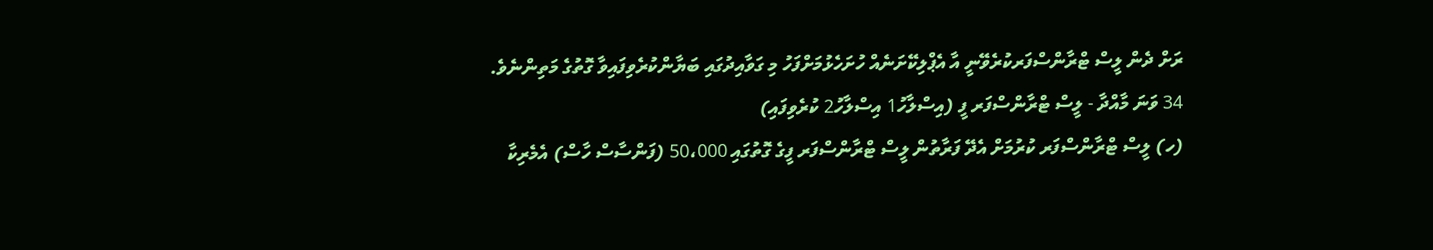ރަށް ދެން ލީސް ޓްރާންސްފަރކުރެވޭނީ އާ އެޕްލިކޭށަނެއް ހުށަހެޅުމަށްފަހު މި ގަވާއިދުގައި ބަޔާންކުރެވިފައިވާ ގޮތުގެ މަތިންނެވެ.
34 ވަނަ މާއްދާ - ލީސް ޓްރާންސްފަރ ފީ (އިސްލާހު1 އިސްލާހު2 ކުރެވިފައި)
(ހ) ލީސް ޓްރާންސްފަރ ކުރުމަށް އެދޭ ފަރާތުން ލީސް ޓްރާންސްފަރ ފީގެ ގޮތުގައި 50،000 (ފަންސާސް ހާސް) އެމެރިކާ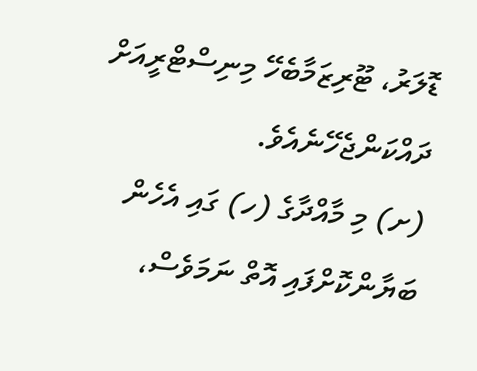ޑޮލަރު، ޓޫރިޒަމާބެހޭ މިނިސްޓްރީއަށް ދައްކަންޖެހޭނެއެވެ.
(ށ) މި މާއްދާގެ (ހ) ގައި އެހެން ބަޔާންކޮށްފައި އޮތް ނަމަވެސް،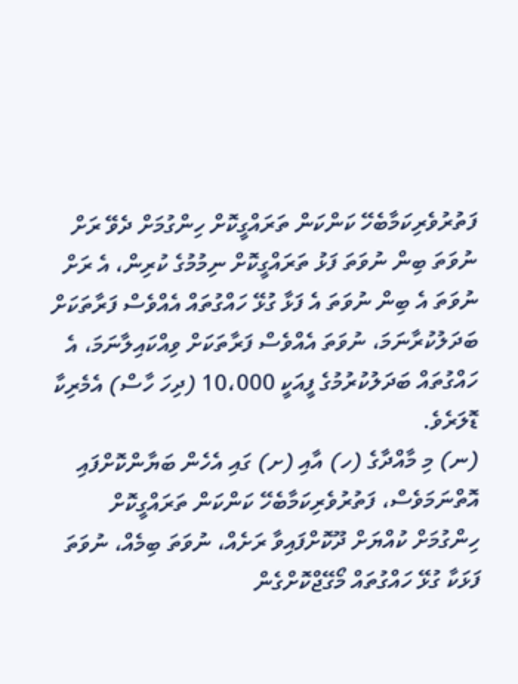ފަތުރުވެރިކަމާބެހޭ ކަންކަން ތަރައްގީކޮށް ހިންގުމަށް ދެވޭ ރަށް ނުވަތަ ބިން ނުވަތަ ފަޅު ތަރައްގީކޮށް ނިމުމުގެ ކުރިން، އެ ރަށް ނުވަތަ އެ ބިން ނުވަތަ އެ ފަޅާ ގުޅޭ ހައްގުތައް އެއްވެސް ފަރާތަކަށް ބަދަލުކުރާނަމަ، ނުވަތަ އެއްވެސް ފަރާތަކަށް ވިއްކައިލާނަމަ، އެ ހައްގުތައް ބަދަލުކުރުމުގެ ފީއަކީ 10،000 (ދިހަ ހާސް) އެމެރިކާ ޑޮލަރެވެ.
(ނ) މި މާއްދާގެ (ހ) އާއި (ށ) ގައި އެހެން ބަޔާންކޮށްފައި އޮތްނަމަވެސް، ފަތުރުވެރިކަމާބެހޭ ކަންކަން ތަރައްގީކޮށް ހިންގުމަށް ކުއްޔަށް ދޫކޮށްފައިވާ ރަށެއް، ނުވަތަ ބިމެއް، ނުވަތަ ފަޅަކާ ގުޅޭ ހައްގުތައް މޯގޭޖްކޮށްގެން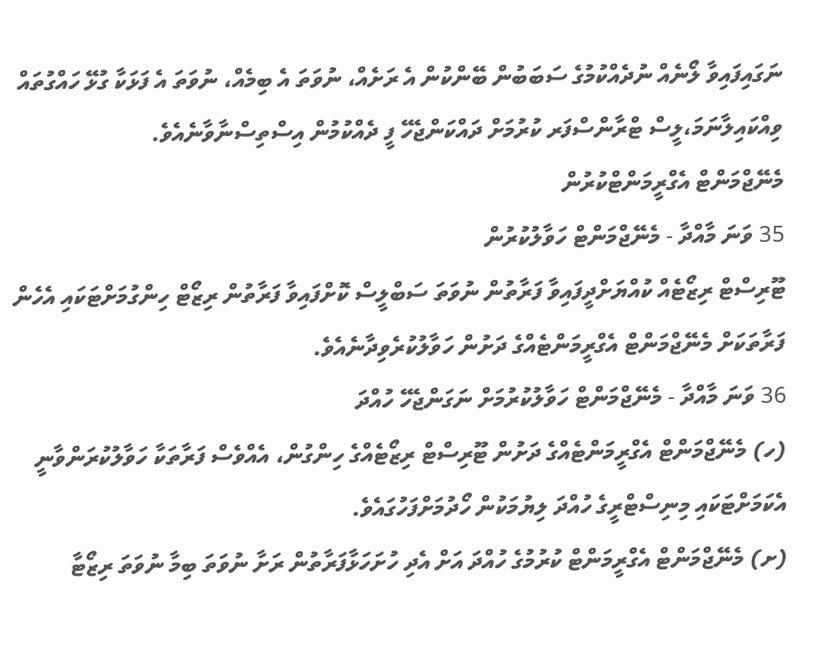ނަގައިފައިވާ ލޯނެއް ނުދެއްކުމުގެ ސަބަބުން ބޭންކުން އެ ރަށެއް، ނުވަތަ އެ ބިމެއް، ނުވަތަ އެ ފަޅަކާ ގުޅޭ ހައްގުތައް ވިއްކައިލާނަމަ،ލީސް ޓްރާންސްފަރ ކުރުމަށް ދައްކަންޖެހޭ ފީ ދެއްކުމުން އިސްތިސްނާވާނެއެވެ.
މެނޭޖްމަންޓް އެގްރީމަންޓްކުރުން
35 ވަނަ މާއްދާ - މެނޭޖްމަންޓް ހަވާލުކުރުން
ޓޫރިސްޓް ރިޒޯޓެއް ކުއްޔަށްދީފައިވާ ފަރާތުން ނުވަތަ ސަބްލީސް ކޮށްފައިވާ ފަރާތުން ރިޒޯޓް ހިންގުމަށްޓަކައި އެހެން ފަރާތަކަށް މެނޭޖްމަންޓް އެގްރީމަންޓެއްގެ ދަށުން ހަވާލުކުރެވިދާނެއެވެ.
36 ވަނަ މާއްދާ - މެނޭޖްމަންޓް ހަވާލުކުރުމަށް ނަގަންޖެހޭ ހުއްދަ
(ހ) މެނޭޖްމަންޓް އެގްރީމަންޓެއްގެ ދަށުން ޓޫރިސްޓް ރިޒޯޓެއްގެ ހިންގުން، އެއްވެސް ފަރާތަކާ ހަވާލުކުރަންވާނީ އެކަމަށްޓަކައި މިނިސްޓްރީގެ ހުއްދަ ލިޔުމަކުން ހޯދުމަށްފަހުގައެވެ.
(ށ) މެނޭޖްމަންޓް އެގްރީމަންޓް ކުރުމުގެ ހުއްދަ އަށް އެދި ހުށަހަޅާފަރާތުން ރަށާ ނުވަތަ ބިމާ ނުވަތަ ރިޒޯޓާ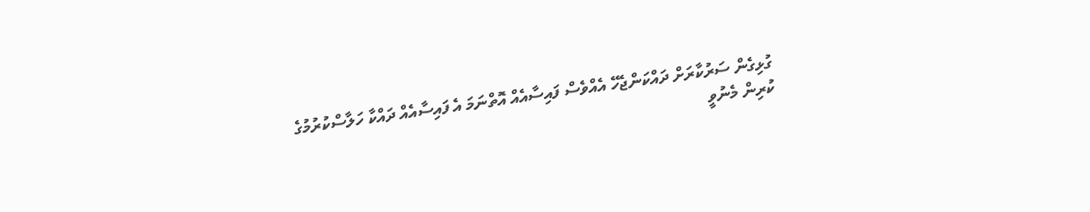ގުޅިގެން ސަރުކާރަށް ދައްކަންޖެހޭ އެއްވެސް ފައިސާއެއް އޮތްނަމަ އެ ފައިސާއެއް ދައްކާ ހަލާސްކުރުމުގެ ކުރިން މެނުވީ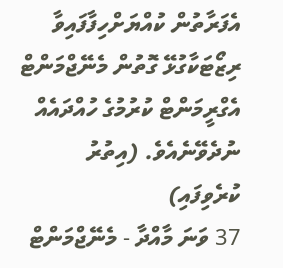އެފަރާތުން ކުއްޔަށްހިފާފައިވާ ރިޒޯޓަކާގުޅޭ ގޮތުން މެނޭޖްމަންޓް އެގްރީމަންޓް ކުރުމުގެ ހުއްދައެއް ނުދެވޭނެއެވެ. (އިތުރު ކުރެވިފައި)
37 ވަނަ މާއްދާ - މެނޭޖްމަންޓް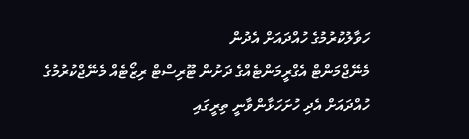ހަވާލުކުރުމުގެ ހުއްދައަށް އެދުން
މެނޭޖްމަންޓް އެގްރީމަންޓެއްގެ ދަށުން ޓޫރިސްޓް ރިޒޯޓެއް މެނޭޖްކުރުމުގެ ހުއްދައަށް އެދި ހުށަހަޅާންވާނީ ތިރީގައި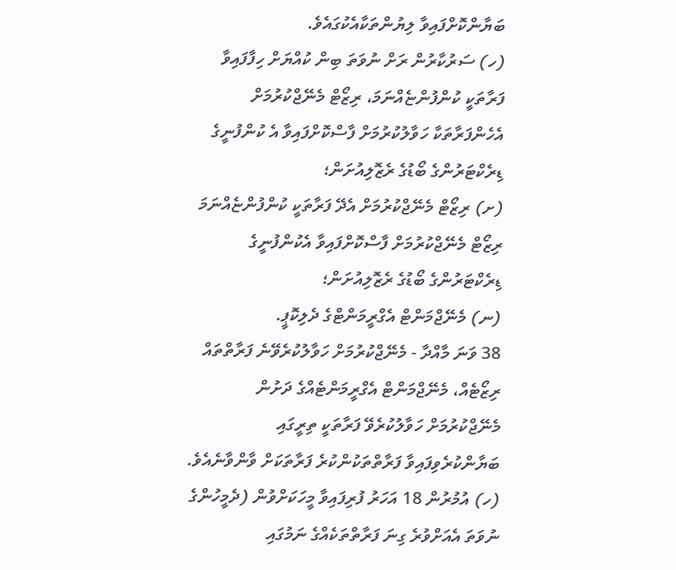ބަޔާންކޮށްފައިވާ ލިޔުންތަކާއެކުގައެވެ.
(ހ) ސަރުކާރުން ރަށް ނުވަތަ ބިން ކުއްޔަށް ހިފާފައިވާ ފަރާތަކީ ކުންފުންޏެއްނަމަ، ރިޒޯޓް މެނޭޖްކުރުމަށް އެހެންފަރާތަކާ ހަވާލުކުރުމަށް ފާސްކޮށްފައިވާ އެ ކުންފުނީގެ ޑިރެކްޓަރުންގެ ބޯޑުގެ ރެޒޮލިއުށަން؛
(ށ) ރިޒޯޓް މެނޭޖްކުރުމަށް އެދޭ ފަރާތަކީ ކުންފުންޏެއްނަމަ ރިޒޯޓް މެނޭޖްކުރުމަށް ފާސްކޮށްފައިވާ އެކުންފުނީގެ ޑިރެކްޓަރުންގެ ބޯޑުގެ ރެޒޮލިއުށަން؛
(ނ) މެނޭޖްމަންޓް އެގްރީމަންޓްގެ ދެލިކޮޕީ.
38 ވަނަ މާއްދާ - މެނޭޖްކުރުމަށް ހަވާލުކުރެވޭނެ ފަރާތްތައް
ރިޒޯޓެއް، މެނޭޖްމަންޓް އެގްރީމަންޓެއްގެ ދަށުން މެނޭޖްކުރުމަށް ހަވާލުކުރެވޭ ފަރާތަކީ ތިރީގައި ބަޔާންކުރެވިފައިވާ ފަރާތްތަކުންކުރެ ފަރާތަކަށް ވާންވާނެއެވެ.
(ހ) އުމުރުން 18 އަހަރު ފުރިފައިވާ މީހަކަށްވުން (ދެމީހުންގެ ނުވަތަ އެއަށްވުރެ ގިނަ ފަރާތްތަކެއްގެ ނަމުގައި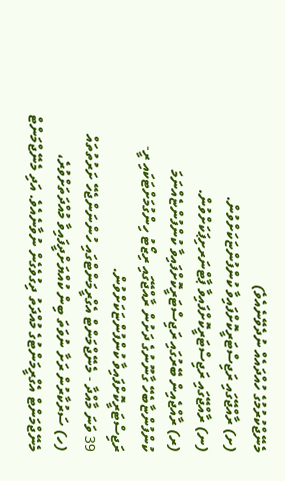މެނޭޖްކުރުމުގެ ހުއްދައެއް ނުދެވޭނެއެވެ)
(ށ) ރާއްޖޭގައި ރަޖިސްޓަރީކޮށްފައިވާ ކުންފުންޏަކަށްވުން.
(ނ) ރާއްޖޭގައި ރަޖިސްޓަރީކޮށްފައިވާ ޕާޓްނަރށިޕަކަށްވުން.
(ރ) ރާއްޖެއިން ބޭރުގައި ރަޖިސްޓަރީކޮށްފައިވާ ކުންފުންޏެއްނަމަ ކުންފުންޏާބެހޭ ގާނޫނުގެ ދަށުން ރާއްޖޭގައި ރިޒޯޓު ހިންގުމަށްޓަކައި ރީ-ރަޖިސްޓަރީކޮށްފައިވާ ކުންފުންޏަކަށްވުން.
39 ވަނަ މާއްދާ - މެނޭޖްމަންޓް އެގްރީމަންޓްގައި ހުންނަންޖެހޭ ށަރުތުތައް
(ހ) ސަރުކާރުން ރަށާ ނުވަތަ ބިން ކުއްޔަށްދީފައިވާ މުއްދަތަށްވުރެ، މެނޭޖްމަންޓް އެގްރީމަންޓުގެ މުއްދަތު ދިގުވެގެން ނުވާނެއެވެ. އަދި މެނޭޖްމަންޓް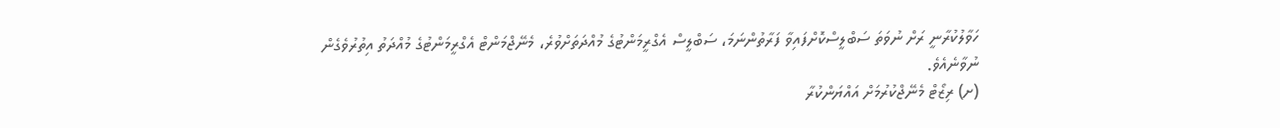ހަވާލުކުރާނީ ރަށް ނުވަތަ ސަބްލީސްކޮށްފައިވާ ފަރާތުންނަމަ، ސަބްލީސް އެގްރީމަންޓުގެ މުއްދަތަށްވުރެ، މެނޭޖްމަންޓް އެގްރީމަންޓުގެ މުއްދަތު އިތުރުވެގެން ނުވާނެއެވެ.
(ށ) ރިޒޯޓް މެނޭޖްކުރުމަށް އައްޔަންކުރާ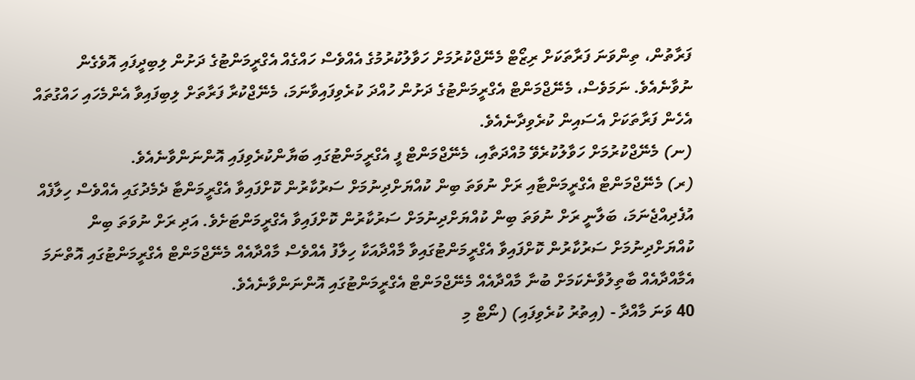ފަރާތުން، ތިންވަނަ ފަރާތަކަށް ރިޒޯޓް މެނޭޖްކުރުމަށް ހަވާލުކުރުމުގެ އެއްވެސް ހައްގެއް އެގްރީމަންޓުގެ ދަށުން ލިބިދީފައި އޮވެގެން ނުވާނެއެވެ. ނަމަވެސް، މެނޭޖްމަންޓް އެގްރީމަންޓުގެ ދަށުން ހުއްދަ ކުރެވިފައިވާނަމަ، މެނޭޖްކުރާ ފަރާތަށް ލިބިފައިވާ އެންމެހައި ހައްގުތައް އެހެން ފަރާތަކަށް އެސައިން ކުރެވިދާނެއެވެ.
(ނ) މެނޭޖްކުރުމަށް ހަވާލުކުރެވޭ މުއްދަތާއި، މެނޭޖްމަންޓް ފީ އެގްރީމަންޓުގައި ބަޔާންކުރެވިފައި އޮންނަންވާނެއެވެ.
(ރ) މެނޭޖްމަންޓް އެގްރީމަންޓާއި ރަށް ނުވަތަ ބިން ކުއްޔަށްދިނުމަށް ސަރުކާރުން ކޮށްފައިވާ އެގްރީމަންޓާ ދެމެދުގައި އެއްވެސް ހިލާފެއް އުފެދިއްޖެނަމަ، ބަލާނީ ރަށް ނުވަތަ ބިން ކުއްޔަށްދިނުމަށް ސަރުކާރުން ކޮށްފައިވާ އެގްރީމަންޓަށެވެ. އަދި ރަށް ނުވަތަ ބިން ކުއްޔަށްދިނުމަށް ސަރުކާރުން ކޮށްފައިވާ އެގްރީމަންޓުގައިވާ މާއްދާއަކާ ހިލާފު އެއްވެސް މާއްދާއެއް މެނޭޖްމަންޓް އެގްރީމަންޓުގައި އޮތްނަމަ އެމާއްދާއެއް ބާތިލުވާނެކަމަށް ބުނާ މާއްދާއެއް މެނޭޖްމަންޓް އެގްރީމަންޓުގައި އޮންނަންވާނެއެވެ.
40 ވަނަ މާއްދާ - (އިތުރު ކުރެވިފައި) (ނޯޓް މި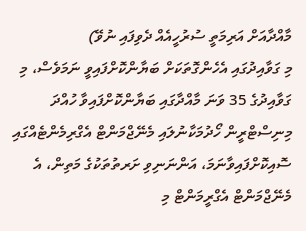މާއްދާއަށް އަރިމަތީ ސުރުހީއެއް ދެވިފައި ނުވޭ)
މި ގަވާއިދުގައި އެހެންގޮތަކަށް ބަޔާންކޮށްފައިވީ ނަމަވެސް، މި ގަވާއިދުގެ 35 ވަނަ މާއްދާގައި ބަޔާންކޮށްފައިވާ ހުއްދަ މިނިސްޓްރީން ހޯދުމަކާނުލައި މެނޭޖްމަންޓް އެގްރިމެންޓެއްގައި ސޮއިކޮށްފައިވާނަމަ، އަންނަނިވި ށަރތުތަކުގެ މަތިން، އެ މެނޭޖްމަންޓް އެގްރީމަންޓް މި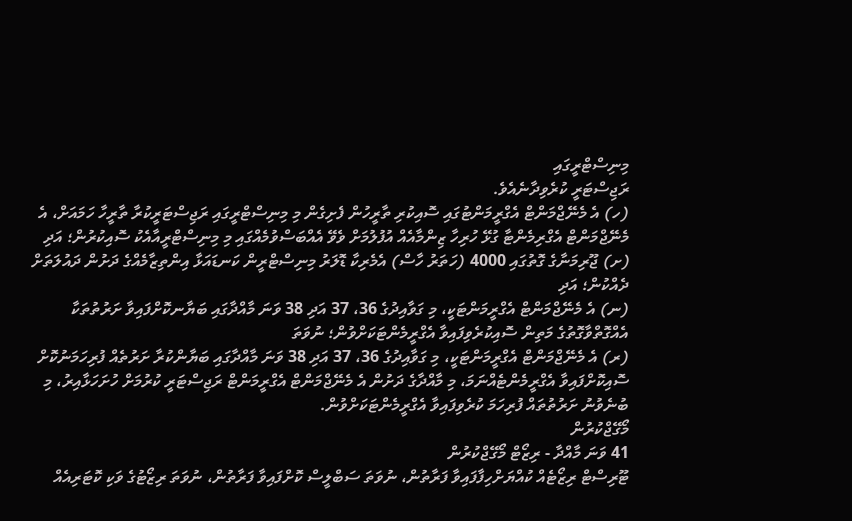މިނިސްޓްރީގައި
ރަޖިސްޓަރީ ކުރެވިދާނެއެވެ.
(ހ) އެ މެނޭޖްމަންޓް އެގްރީމަންޓުގައި ސޮއިކުރި ތާރީހުން ފެށިގެން މި މިނިސްޓްރީގައި ރަޖިސްޓަރީކުރާ ތާރީހާ ހަމައަށް، އެ މެނޭޖްމަންޓް އެގްރިމެންޓާ ގުޅޭ ހުރިހާ ޒިންމާއެއް އުފުލުމަށް ވެވޭ އެއްބަސްވުމެއްގައި މި މިނިސްޓްރީއާއެކު ސޮއިކުރުން؛ އަދި
(ށ) ޖޫރިމަނާގެ ގޮތުގައި 4000 (ހަތަރު ހާސް) އެމެރިކާ ޑޮލަރު މިނިސްޓްރީން ކަނޑައަޅާ އިންތިޒާމެއްގެ ދަށުން ދައުލަތަށް ދެއްކުން؛ އަދި
(ނ) އެ މެނޭޖްމަންޓް އެގްރީމަންޓަކީ، މި ގަވާއިދުގެ 36، 37 އަދި 38 ވަނަ މާއްދާގައި ބަޔާނކޮށްފައިވާ ށަރުތުތަކާ އެއްގޮތްވާގޮތުގެ މަތިން ސޮއިކުރެވިފައިވާ އެގްރީމެންޓަކަށްވުން؛ ނުވަތަ
(ރ) އެ މެނޭޖްމަންޓް އެގްރީމަންޓަކީ، މި ގަވާއިދުގެ 36، 37 އަދި 38 ވަނަ މާއްދާގައި ބަޔާންކުރާ ށަރުތެއް ފުރިހަމަނުކޮށް ސޮއިކޮށްފައިވާ އެގްރީމެންޓެއްނަމަ، މި މާއްދާގެ ދަށުން އެ މެނޭޖްމަންޓް އެގްރީމަންޓް ރަޖިސްޓަރީ ކުރުމަށް ހުށަހަޅާއިރު، މި ބުނެވުނު ށަރުތުތައް ފުރިހަމަ ކުރެވިފައިވާ އެގްރީމެންޓަކަށްވުން.
މޯގޭޖްކުރުން
41 ވަނަ މާއްދާ - ރިޒޯޓް މޯގޭޖްކުރުން
ޓޫރިސްޓް ރިޒޯޓެއް ކުއްޔަށްހިފާފައިވާ ފަރާތުން، ނުވަތަ ސަބްލީސް ކޮށްފައިވާ ފަރާތުން، ނުވަތަ ރިޒޯޓުގެ ވަކި ކޮޓަރިއެއް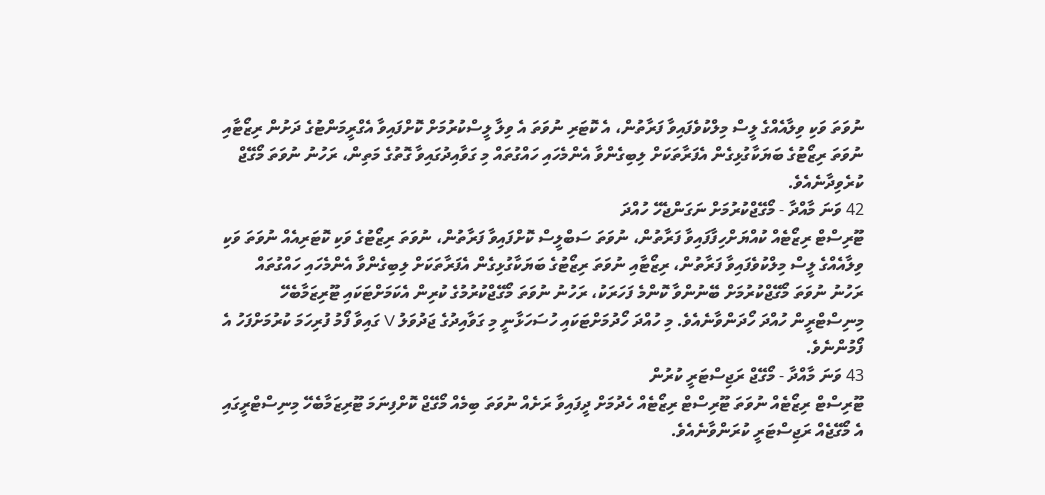ނުވަތަ ވަކި ވިލާއެއްގެ ލީސް މިލްކުވެފައިވާ ފަރާތުން، އެ ކޮޓަރި ނުވަތަ އެ ވިލާ ލީސްކުރުމަށް ކޮށްފައިވާ އެގްރީމަންޓުގެ ދަށުން ރިޒޯޓާއި ނުވަތަ ރިޒޯޓުގެ ބަޔަކާގުޅިގެން އެފަރާތަކަށް ލިބިގެންވާ އެންމެހައި ހައްގުތައް މި ގަވާއިދުގައިވާ ގޮތުގެ މަތިން، ރަހުނު ނުވަތަ މޯގޭޖް ކުރެވިދާނެއެވެ.
42 ވަނަ މާއްދާ - މޯގޭޖްކުރުމަށް ނަގަންޖެހޭ ހުއްދަ
ޓޫރިސްޓް ރިޒޯޓެއް ކުއްޔަށްހިފާފައިވާ ފަރާތުން، ނުވަތަ ސަބްލީސް ކޮށްފައިވާ ފަރާތުން، ނުވަތަ ރިޒޯޓުގެ ވަކި ކޮޓަރިއެއް ނުވަތަ ވަކި ވިލާއެއްގެ ލީސް މިލްކުވެފައިވާ ފަރާތުން، ރިޒޯޓާއި ނުވަތަ ރިޒޯޓުގެ ބަޔަކާގުޅިގެން އެފަރާތަކަށް ލިބިގެންވާ އެންމެހައި ހައްގުތައް ރަހުނު ނުވަތަ މޯގޭޖްކުރުމަށް ބޭނުންވާ ކޮންމެ ފަހަރަކު، ރަހުނު ނުވަތަ މޯގޭޖްކުރުމުގެ ކުރިން އެކަމަށްޓަކައި ޓޫރިޒަމާބެހޭ މިނިސްޓްރީން ހުއްދަ ހޯދަންވާނެއެވެ. މި ހުއްދަ ހޯދުމަށްޓަކައި ހުސަހަޅާނީ މި ގަވާއިދުގެ ޖަދުވަލު V ގައިވާ ފޯމު ފުރިހަމަ ކުރުމަށްފަހު އެ ފޯމުންނެވެ.
43 ވަނަ މާއްދާ - މޯގޭޖް ރަޖިސްޓަރީ ކުރުން
ޓޫރިސްޓް ރިޒޯޓެއް ނުވަތަ ޓޫރިސްޓް ރިޒޯޓެއް ހެދުމަށް ދީފައިވާ ރަށެއް ނުވަތަ ބިމެއް މޯގޭޖް ކޮށްފިނަމަ ޓޫރިޒަމާބެހޭ މިނިސްޓްރީގައި އެ މޯގޭޖެއް ރަޖިސްޓަރީ ކުރަންވާނެއެވެ.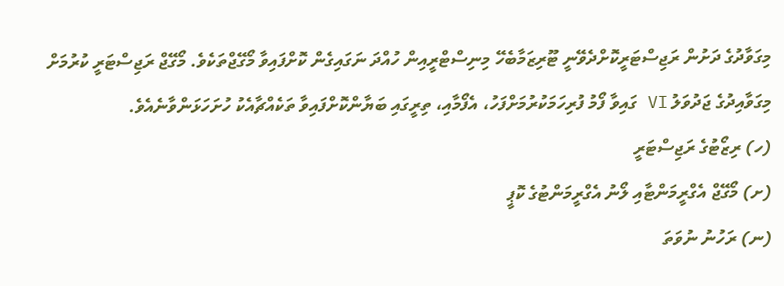މިގަވާދުގެ ދަށުން ރަޖިސްޓަރީކޮށްދެވޭނީ ޓޫރިޒަމާބެހޭ މިނިސްޓްރީއިން ހުއްދަ ނަގައިގެން ކޮށްފައިވާ މޯގޭޖްތަކެވެ. މޯގޭޖް ރަޖިސްޓަރީ ކުރުމަށް މިގަވާއިދުގެ ޖަދުވަލު VI ގައިވާ ފޯމު ފުރިހަމަކުރުމަށްފަހު، އެފޯމާއި، ތިރީގައި ބަޔާންކޮށްފައިވާ ތަކެއްޗާއެކު ހުށަހަޅަންވާނެއެވެ.
(ހ) ރިޒޯޓުގެ ރަޖިސްޓަރީ
(ށ) މޯގޭޖް އެގްރީމަންޓާއި ލޯނު އެގްރީމަންޓުގެ ކޮޕީ
(ނ) ރަހުނު ނުވަތަ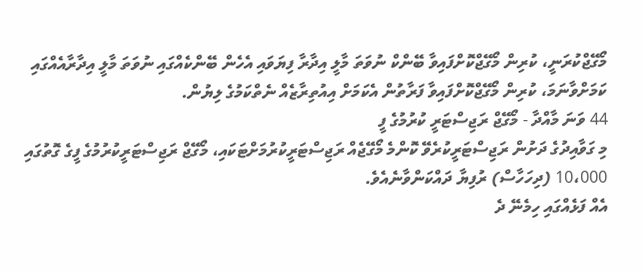މޯގޭޖްކުރަނީ، ކުރިން މޯގޭޖްކޮށްފައިވާ ބޭންކް ނުވަތަ މާލީ އިދާރާ ފިޔަވައި އެހެން ބޭންކެއްގައި ނުވަތަ މާލީ އިދާރާއެއްގައި ކަމަށްވާނަމަ، ކުރިން މޯގޭޖްކޮށްފައިވާ ފަރާތުން އެކަމަށް އިއުތިރާޒެއް ނެތްކަމުގެ ލިޔުން.
44 ވަނަ މާއްދާ - މޯގޭޖް ރަޖިސްޓަރީ ކުރުމުގެ ފީ
މި ގަވާއިދުގެ ދަށުން ރަޖިސްޓަރީކުރެވޭ ކޮންމެ މޯގޭޖެއް ރަޖިސްޓަރީކުރުމަށްޓަކައި، މޯގޭޖް ރަޖިސްޓަރީކުރުމުގެ ފީގެ ގޮތުގައި 10،000 (ދިހަހާސް) ރުފިޔާ ދައްކަންވާނެއެވެ.
އެއް ފަޅެއްގައި ހިމެނޭ ދެ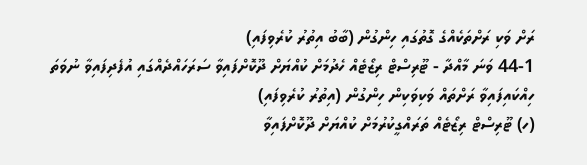ރަށް ވަކި ރަށްތަކެއްގެ ގޮތުގައި ހިންގުން (ބާބު އިތުރު ކުރެވިފައި)
44-1 ވަނަ މާއްދާ - ޓޫރިސްޓް ރިޒޯޓެއް ހެދުމަށް ކުއްޔަށް ދޫކޮށްފައިވާ ސަރަހައްދެއްގައި އުފެދިފައިވާ ނުވަތަ ހިއްކައިފައިވާ ރަށްތައް ވަކިވަކިން ހިންގުން (އިތުރު ކުރެވިފައި)
(ހ) ޓޫރިސްޓް ރިޒޯޓެއް ތަރައްގީކުރުމަށް ކުއްޔަށް ދޫކޮށްފައިވާ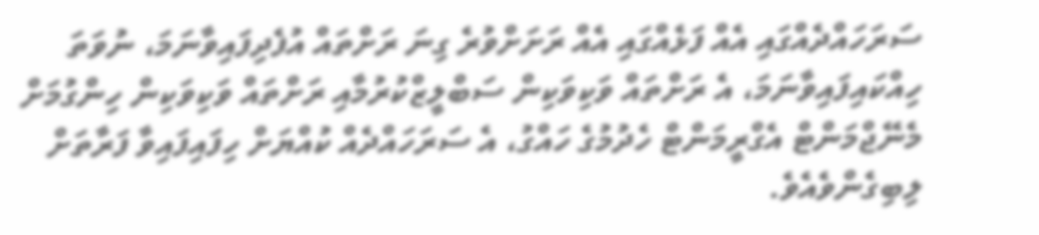ސަރަހައްދެއްގައި އެއް ފަޅެއްގައި އެއް ރަށަށްވުރެ ގިނަ ރަށްތައް އުފެދިފައިވާނަމަ، ނުވަތަ ހިއްކައިފައިވާނަމަ، އެ ރަށްތައް ވަކިވަކިން ސަބްލީޒްކުރުމާއި ރަށްތައް ވަކިވަކިން ހިންގުމަށް މެނޭޖްމަންޓް އެގްރީމަންޓް ހެދުމުގެ ހައްގު، އެ ސަރަހައްދެއް ކުއްޔަށް ހިފައިފައިވާ ފަރާތަށް ލިބިގެންވެއެވެ.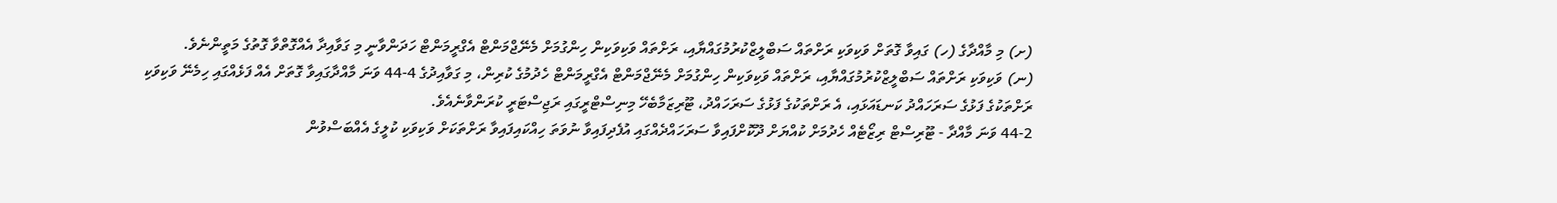(ށ) މި މާއްދާގެ (ހ) ގައިވާ ގޮތަށް ވަކިވަކި ރަށްތައް ސަބްލީޒްކުރުމުގައްޔާއި، ރަށްތައް ވަކިވަކިން ހިންގުމަށް މެނޭޖްމަންޓް އެގްރީމަންޓް ހަދަންވާނީ މި ގަވާއިދާ އެއްގޮތްވާ ގޮތުގެ މަތީންނެވެ.
(ނ) ވަކިވަކި ރަށްތައް ސަބްލީޒްކުރުމުގައްޔާއި، ރަށްތައް ވަކިވަކިން ހިންގުމަށް މެނޭޖްމަންޓް އެގްރީމަންޓް ހެދުމުގެ ކުރިން، މި ގަވާއިދުގެ 4-44 ވަނަ މާއްދާގައިވާ ގޮތަށް އެއް ފަޅެއްގައި ހިމެނޭ ވަކިވަކި ރަށްތަކުގެ ފަޅުގެ ސަރަހައްދު ކަނޑައަޅައި، އެ ރަށްތަކުގެ ފަޅުގެ ސަރަހައްދު، ޓޫރިޒަމާބެހޭ މިނިސްޓްރީގައި ރަޖިސްޓަރީ ކުރަންވާނެއެވެ.
44-2 ވަނަ މާއްދާ - ޓޫރިސްޓް ރިޒޯޓެއް ހެދުމަށް ކުއްޔަށް ދޫކޮށްފައިވާ ސަރަހައްދެއްގައި އުފެދިފައިވާ ނުވަތަ ހިއްކައިފައިވާ ރަށްތަކަށް ވަކިވަކި ކުލީގެ އެއްބަސްވުން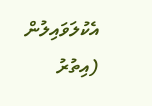އެކުލަވައިލުން (އިތުރު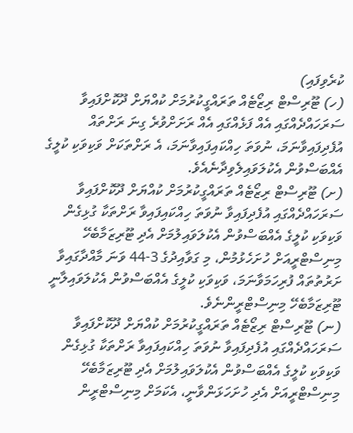ކުރެވިފައި)
(ހ) ޓޫރިސްޓް ރިޒޯޓެއް ތަރައްގީކުރުމަށް ކުއްޔަށް ދޫކޮށްފައިވާ ސަރަހައްދެއްގައި އެއް ފަޅެއްގައި އެއް ރަށަށްވުރެ ގިނަ ރަށްތައް އުފެދިފައިވާނަމަ، ނުވަތަ ހިއްކައިފައިވާނަމަ، އެ ރަށްތަކަށް ވަކިވަކި ކުލީގެ އެއްބަސްވުން އެކުލަވައިލެވިދާނެއެވެ.
(ށ) ޓޫރިސްޓް ރިޒޯޓެއް ތަރައްގީކުރުމަށް ކުއްޔަށް ދޫކޮށްފައިވާ ސަރަހައްދެއްގައި އުފެދިފައިވާ ނުވަތަ ހިއްކައިފައިވާ ރަށްތަކާ ގުޅިގެން ވަކިވަކި ކުލީގެ އެއްބަސްވުން އެކުލަވައިލުމަށް އެދި ޓޫރިޒަމާބެހޭ މިނިސްޓްރީއަށް ހުށަހެޅުމުން، މި ގަވާއިދުގެ 3-44 ވަނަ މާއްދާގައިވާ ށަރުތުތައް ފުރިހަމަވާނަމަ، ވަކިވަކި ކުލީގެ އެއްބަސްވުން އެކުލަވައިލާނީ ޓޫރިޒަމާބެހޭ މިނިސްޓްރީންނެވެ.
(ނ) ޓޫރިސްޓް ރިޒޯޓެއް ތަރައްގީކުރުމަށް ކުއްޔަށް ދޫކޮށްފައިވާ ސަރަހައްދެއްގައި އުފެދިފައިވާ ނުވަތަ ހިއްކައިފައިވާ ރަށްތަކާ ގުޅިގެން ވަކިވަކި ކުލީގެ އެއްބަސްވުން އެކުލަވައިލުމަށް އެދި ޓޫރިޒަމާބެހޭ މިނިސްޓްރީއަށް އެދި ހުށަހަޅަންވާނީ، އެކަމަށް މިނިސްޓްރީން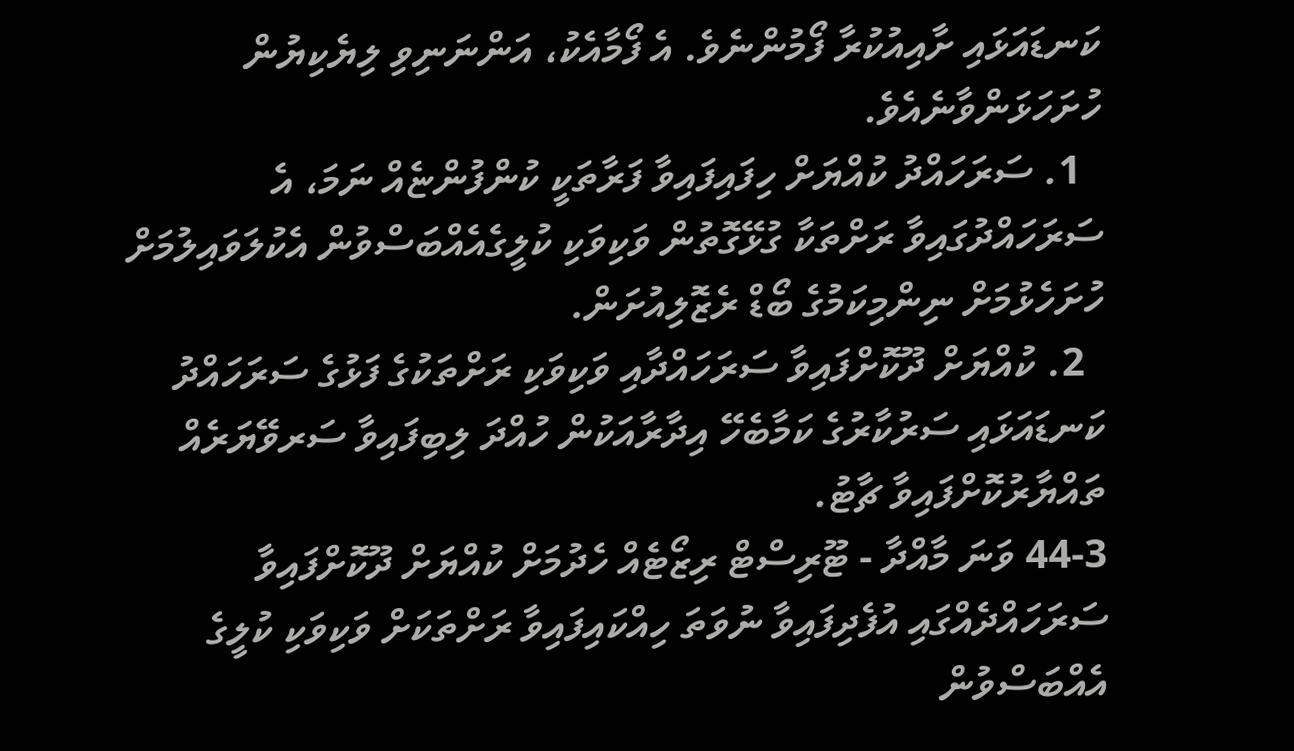ކަނޑައަޅައި ށާއިއުކުރާ ފޯމުންނެވެ. އެ ފޯމާއެކު، އަންނަނިވި ލިޔެކިޔުން ހުށަހަޅަންވާނެއެވެ.
  1. ސަރަހައްދު ކުއްޔަށް ހިފައިފައިވާ ފަރާތަކީ ކުންފުންޏެއް ނަމަ، އެ ސަރަހައްދުގައިވާ ރަށްތަކާ ގުޅޭގޮތުން ވަކިވަކި ކުލީގެއެއްބަސްވުން އެކުލަވައިލުމަށް ހުށަހެޅުމަށް ނިންމިކަމުގެ ބޯޑް ރެޒޮލިއުށަން.
  2. ކުއްޔަށް ދޫކޮށްފައިވާ ސަރަހައްދާއި ވަކިވަކި ރަށްތަކުގެ ފަޅުގެ ސަރަހައްދު ކަނޑައަޅައި ސަރުކާރުގެ ކަމާބެހޭ އިދާރާއަކުން ހުއްދަ ލިބިފައިވާ ސަރވޭޔަރެއް ތައްޔާރުކޮށްފައިވާ ޗާޓު.
44-3 ވަނަ މާއްދާ - ޓޫރިސްޓް ރިޒޯޓެއް ހެދުމަށް ކުއްޔަށް ދޫކޮށްފައިވާ ސަރަހައްދެއްގައި އުފެދިފައިވާ ނުވަތަ ހިއްކައިފައިވާ ރަށްތަކަށް ވަކިވަކި ކުލީގެ އެއްބަސްވުން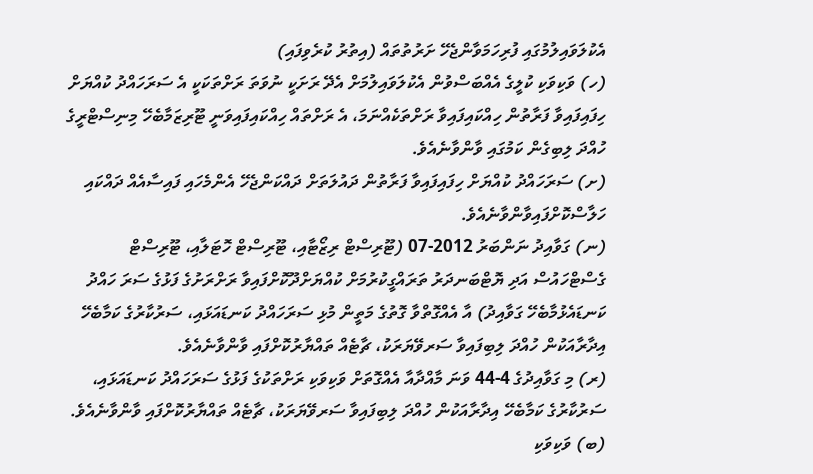އެކުލަވައިލުމުގައި ފުރިހަމަވާންޖެހޭ ށަރުތުތައް (އިތުރު ކުރެވިފައި)
(ހ) ވަކިވަކި ކުލީގެ އެއްބަސްވުން އެކުލަވައިލުމަށް އެދޭ ރަށަކީ ނުވަތަ ރަށްތަކަކީ އެ ސަރަހައްދު ކުއްޔަށް ހިފައިފައިވާ ފަރާތުން ހިއްކައިފައިވާ ރަށްތަކެއްނަމަ، އެ ރަށްތައް ހިއްކައިފައިވަނީ ޓޫރިޒަމާބެހޭ މިނިސްޓްރީގެ ހުއްދަ ލިބިގެން ކަމުގައި ވާންވާނެއެވެ.
(ށ) ސަރަހައްދު ކުއްޔަށް ހިފައިފައިވާ ފަރާތުން ދައުލަތަށް ދައްކަންޖެހޭ އެންމެހައި ފައިސާއެއް ދައްކައި ހަލާސްކޮށްފައިވާންވާނެއެވެ.
(ނ) ގަވާއިދު ނަންބަރު 2012-07 (ޓޫރިސްޓް ރިޒޯޓާއި، ޓޫރިސްޓް ހޮޓަލާއި، ޓޫރިސްޓް ގެސްޓްހައުސް އަދި ޔޮޓްބަނދަރު ތަރައްގީކުރުމަށް ކުއްޔަށްދޫކޮށްފައިވާ ރަށްރަށުގެ ފަޅުގެ ސަރަ ހައްދު ކަނޑައެޅުމާބެހޭ ގަވާއިދު) އާ އެއްގޮތްވާ ގޮތުގެ މަތީން މުޅި ސަރަހައްދު ކަނޑައަޅައި، ސަރުކާރުގެ ކަމާބެހޭ އިދާރާއަކުން ހުއްދަ ލިބިފައިވާ ސަރވޭޔަރަކު، ޗާޓެއް ތައްޔާރުކޮށްފައި ވާންވާނެއެވެ.
(ރ) މި ގަވާއިދުގެ 4-44 ވަނަ މާއްދާއާ އެއްގޮތަށް ވަކިވަކި ރަށްތަކުގެ ފަޅުގެ ސަރަހައްދު ކަނޑައަޅައި، ސަރުކާރުގެ ކަމާބެހޭ އިދާރާއަކުން ހުއްދަ ލިބިފައިވާ ސަރވޭޔަރަކު، ޗާޓެއް ތައްޔާރުކޮށްފައި ވާންވާނެއެވެ.
(ބ) ވަކިވަކި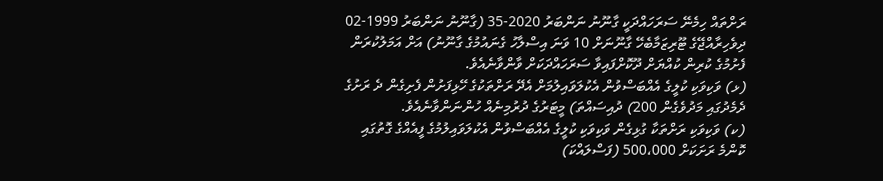ރަށްތައް ހިމެނޭ ސަރަހައްދަކީ ގާނޫނު ނަންބަރު 2020-35 (ގާނޫނު ނަންބަރު 1999-02 ދިވެހިރާއްޖޭގެ ޓޫރިޒަމާބެހޭ ގާނޫނަށް 10 ވަނަ އިސްލާހު ގެނައުމުގެ ގާނޫނު) އަށް އަމަލުކުރަން ފެށުމުގެ ކުރިން ކުއްޔަށް ދޫކޮށްފައިވާ ސަރަހައްދަކަށް ވާންވާނެއެވެ.
(ޅ) ވަކިވަކި ކުލީގެ އެއްބަސްވުން އެކުލަވައިލުމަށް އެދޭ ރަށްތަކުގެ ހޭޅިފަށުން ފެށިގެން ދެ ރަށުގެ ދެމެދުގައި މަދުވެގެން 200) ދުއިސައްތަ) މީޓަރުގެ ދުރުމިނެއް ހުންނަންވާނެއެވެ.
(ކ) ވަކިވަކި ރަށްތަކާ ގުޅިގެން ވަކިވަކި ކުލީގެ އެއްބަސްވުން އެކުލަވައިލުމުގެ ފީއެއްގެ ގޮތުގައި ކޮންމެ ރަށަކަށް 500،000 (ފަސްލައްކަ)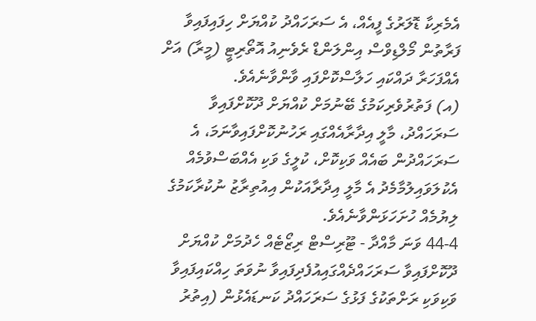އެމެރިކާ ޑޮލަރުގެ ފީއެއް، އެ ސަރަހައްދު ކުއްޔަށް ހިފައިފައިވާ ފަރާތުން މޯލްޑިވްސް އިންލަންޑް ރެވެނިއު އޮތޯރިޓީ (މީރާ) އަށް އެއްފަހަރާ ދައްކައި ހަލާސްކޮށްފައި ވާންވާނެއެވެ.
(އ) ފަތުރުވެރިކަމުގެ ބޭނުމަށް ކުއްޔަށް ދޫކޮށްފައިވާ ސަރަހައްދު، މާލީ އިދާރާއެއްގައި ރަހުނުކޮށްފައިވާނަމަ، އެ ސަރަހައްދުން ބައެއް ވަކިކޮށް، ކުލީގެ ވަކި އެއްބަސްވުމެއް އެކުލަވައިލުމާމެދު އެ މާލީ އިދާރާއަކުން އިއުތިރާޒު ނުކުރާކަމުގެ ލިޔުމެއް ހުށަހަޅަންވާނެއެވެ.
44-4 ވަނަ މާއްދާ - ޓޫރިސްޓް ރިޒޯޓެއް ހެދުމަށް ކުއްޔަށް ދޫކޮށްފައިވާ ސަރަހައްދެއްގައިއުފެދިފައިވާ ނުވަތަ ހިއްކައިފައިވާ ވަކިވަކި ރަށްތަކުގެ ފަޅުގެ ސަރަހައްދު ކަނޑައެޅުން (އިތުރު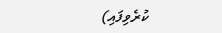ކުރެވިފައި)